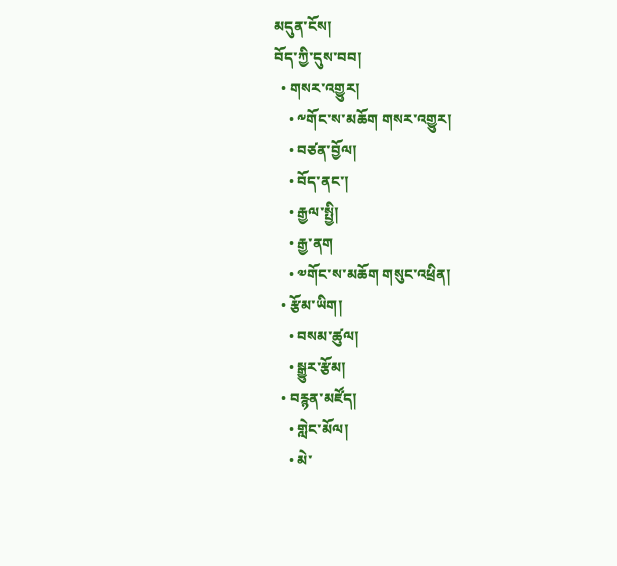མདུན་ངོས།
བོད་ཀྱི་དུས་བབ།
  • གསར་འགྱུར།
    • ༸གོང་ས་མཆོག གསར་འགྱུར།
    • བཙན་བྱོལ།
    • བོད་ནང་།
    • རྒྱལ་སྤྱི།
    • རྒྱ་ནག
    • ༧གོང་ས་མཆོག གསུང་འཕྲིན།
  • རྩོམ་ཡིག།
    • བསམ་ཚུལ།
    • སྒྱུར་རྩོམ།
  • བརྙན་མཛོད།
    • གླེང་མོལ།
    • མེ་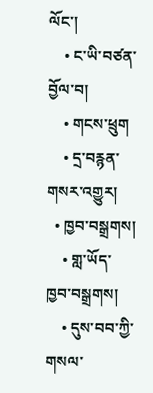ལོང་།
    • ང་ཡི་བཙན་བྱོལ་བ།
    • གངས་ཕྲུག
    • དྲ་བརྙན་གསར་འགྱུར།
  • ཁྱབ་བསྒྲགས།
    • གླ་ཡོད་ཁྱབ་བསྒྲགས།
    • དུས་བབ་ཀྱི་གསལ་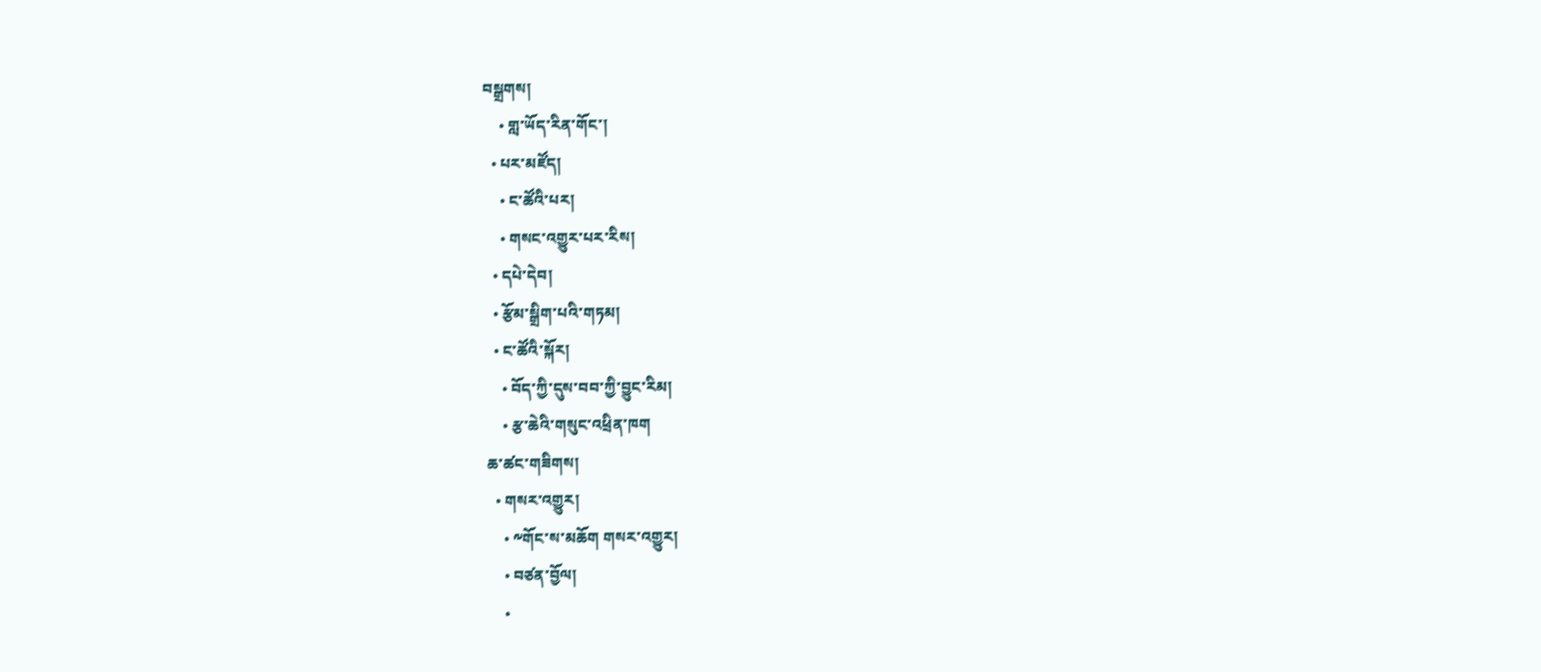བསྒྲགས།
    • གླ་ཡོད་རིན་གོང་།
  • པར་མཛོད།
    • ང་ཚོའི་པར།
    • གསང་འགྱུར་པར་རིས།
  • དཔེ་དེབ།
  • རྩོམ་སྒྲིག་པའི་གཏམ།
  • ང་ཚོའི་སྐོར།
    • བོད་ཀྱི་དུས་བབ་ཀྱི་བྱུང་རིམ།
    • རྩ་ཆེའི་གསུང་འཕྲིན་ཁག
ཆ་ཚང་གཟིགས།
  • གསར་འགྱུར།
    • ༸གོང་ས་མཆོག གསར་འགྱུར།
    • བཙན་བྱོལ།
    •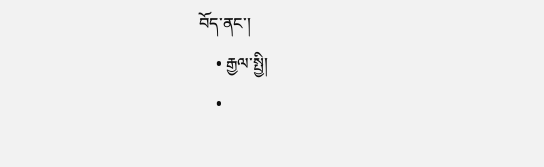བོད་ནང་།
    • རྒྱལ་སྤྱི།
    •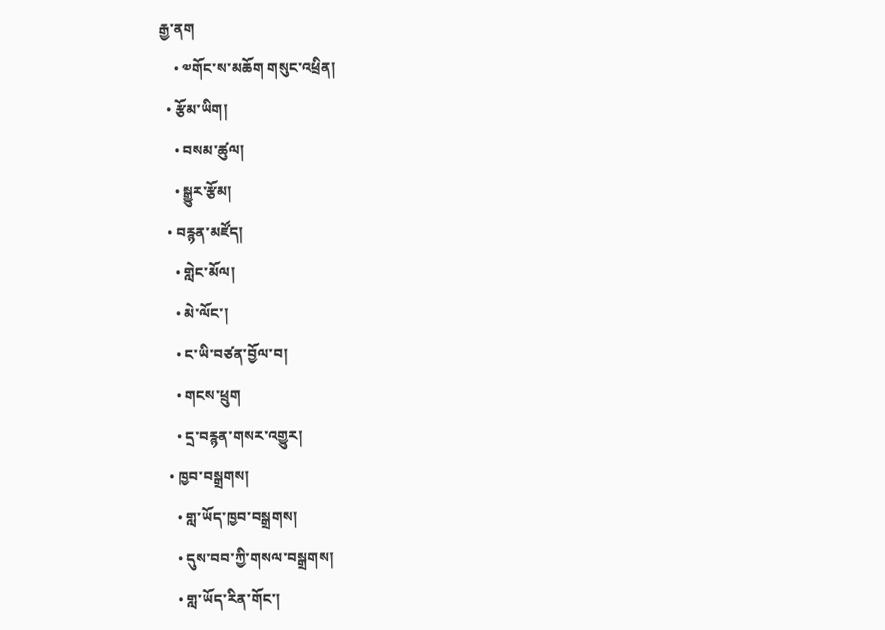རྒྱ་ནག
    • ༧གོང་ས་མཆོག གསུང་འཕྲིན།
  • རྩོམ་ཡིག།
    • བསམ་ཚུལ།
    • སྒྱུར་རྩོམ།
  • བརྙན་མཛོད།
    • གླེང་མོལ།
    • མེ་ལོང་།
    • ང་ཡི་བཙན་བྱོལ་བ།
    • གངས་ཕྲུག
    • དྲ་བརྙན་གསར་འགྱུར།
  • ཁྱབ་བསྒྲགས།
    • གླ་ཡོད་ཁྱབ་བསྒྲགས།
    • དུས་བབ་ཀྱི་གསལ་བསྒྲགས།
    • གླ་ཡོད་རིན་གོང་།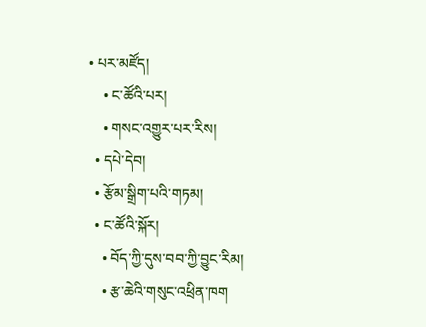• པར་མཛོད།
    • ང་ཚོའི་པར།
    • གསང་འགྱུར་པར་རིས།
  • དཔེ་དེབ།
  • རྩོམ་སྒྲིག་པའི་གཏམ།
  • ང་ཚོའི་སྐོར།
    • བོད་ཀྱི་དུས་བབ་ཀྱི་བྱུང་རིམ།
    • རྩ་ཆེའི་གསུང་འཕྲིན་ཁག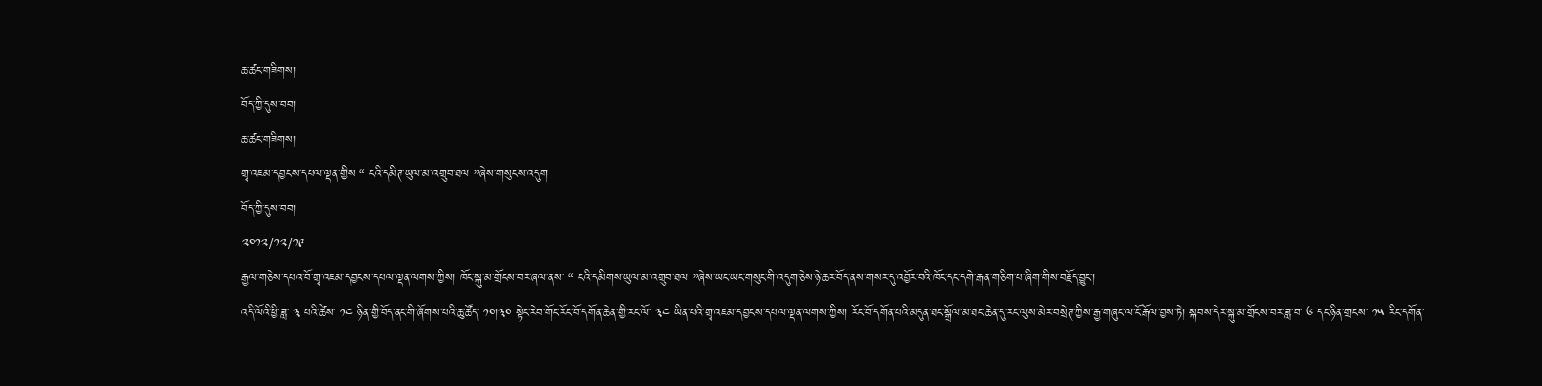ཆ་ཚང་གཟིགས།
བོད་ཀྱི་དུས་བབ།
ཆ་ཚང་གཟིགས།
གྲྭ་འཇམ་དབྱངས་དཔལ་ལྡན་གྱིས “ ངའི་དམིཊ་ཡུལ་མ་འགྲུབ་ཐལ ”ཞེས་གསུངས་འདུག
བོད་ཀྱི་དུས་བབ།
༢༠༡༢/༡༢/༡༩
རྒྱལ་གཅེས་དཔའ་བོ་གྲྭ་འཇམ་དབྱངས་དཔལ་ལྡན་ལགས་ཀྱིས། ཁོང་སྐུ་མ་གྲོངས་བར་ཞལ་ནས་ “ ངའི་དམིགས་ཡུལ་མ་འགྲུབ་ཐལ ”ཞེས་ཡང་ཡང་གསུང་གི་འདུག་ཅེས་ཉེ་ཆར་བོད་ནས་གསར་དུ་འབྱོར་བའི་ཁོང་དང་དགེ་རྒན་གཅིག་པ་ཞིག་གིས་བརྗོད་བྱུང་།
འདི་ལོའི་ཕྱི་ཟླ་ ༣ པའི་ཚེས་ ༡༤ ཉིན་གྱི་བོད་ནང་གི་ཞོགས་པའི་ཆུ་ཚོད་ ༡༠།༣༠ སྟེང་རེབ་གོང་རོང་བོ་དགོན་ཆེན་གྱི་རང་ལོ་ ༣༤ ཡིན་པའི་གྲྭ་འཇམ་དབྱངས་དཔལ་ལྡན་ལགས་ཀྱིས། རོང་བོ་དགོན་པའི་མདུན་ཐང་སྒྲོལ་མ་ཐང་ཆེན་དུ་རང་ལུས་མེར་བསྲེཊ་ཀྱིས་རྒྱ་གཞུང་ལ་ངོ་རྒོལ་བྱས་ཏེ། སྐབས་དེར་སྐུ་མ་གྲོངས་བར་ཟླ་བ་ ༦ དང་ཉིན་གྲངས་ ༡༥ རིང་དགོན་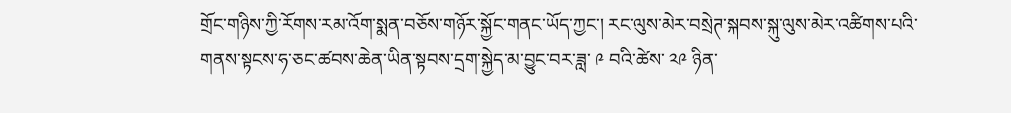གྲོང་གཉིས་ཀྱི་རོགས་རམ་འོག་སྨན་བཅོས་གཉོར་སྐྱོང་གནང་ཡོད་ཀྱང་། རང་ལུས་མེར་བསྲེཊ་སྐབས་སྐུ་ལུས་མེར་འཚིགས་པའི་གནས་སྟངས་ཧ་ཅང་ཚབས་ཆེན་ཡིན་སྟབས་དྲག་སྐྱེད་མ་བྱུང་བར་ཟླ་ ༩ བའི་ཚེས་ ༢༩ ཉིན་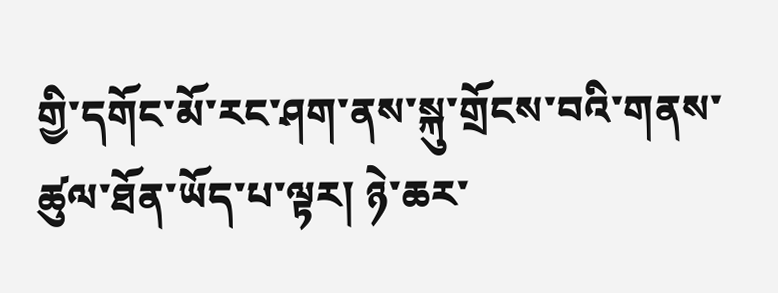གྱི་དགོང་མོ་རང་ཤག་ནས་སྐུ་གྲོངས་བའི་གནས་ཚུལ་ཐོན་ཡོད་པ་ལྟར། ཉེ་ཆར་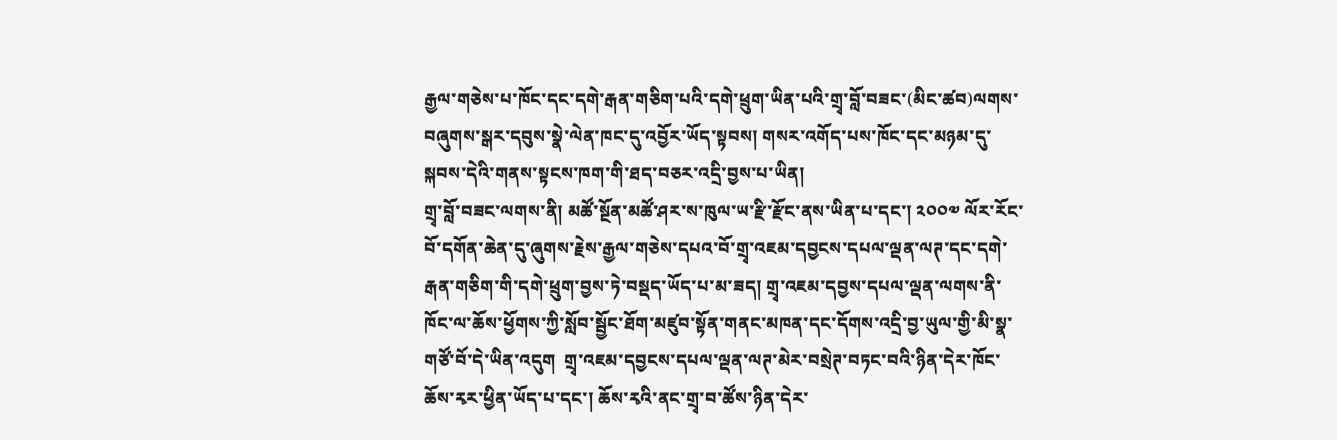རྒྱལ་གཅེས་པ་ཁོང་དང་དགེ་རྒན་གཅིག་པའི་དགེ་ཕྲུག་ཡིན་པའི་གྲྭ་བློ་བཟང་(མིང་ཚབ)ལགས་བཞུགས་སྒར་དབུས་སྣེ་ལེན་ཁང་དུ་འབྱོར་ཡོད་སྟབས། གསར་འགོད་པས་ཁོང་དང་མཉམ་དུ་སྐབས་དེའི་གནས་སྟངས་ཁག་གི་ཐད་བཅར་འདྲི་བྱས་པ་ཡིན།
གྲྭ་བློ་བཟང་ལགས་ནི། མཚོ་སྔོན་མཚོ་ཤར་ས་ཁུལ་ཡ་རྫི་རྫོང་ནས་ཡིན་པ་དང་། ༢༠༠༧ ལོར་རོང་བོ་དགོན་ཆེན་དུ་ཞུགས་རྗེས་རྒྱལ་གཅེས་དཔའ་བོ་གྲྭ་འཇམ་དབྱངས་དཔལ་ལྡན་ལཊ་དང་དགེ་རྒན་གཅིག་གི་དགེ་ཕྲུག་བྱས་ཏེ་བསྡད་ཡོད་པ་མ་ཟད། གྲྭ་འཇམ་དབྱས་དཔལ་ལྡན་ལགས་ནི་ཁོང་ལ་ཆོས་ཕྱོགས་ཀྱི་སློབ་སྦྱོང་ཐོག་མཛུབ་སྟོན་གནང་མཁན་དང་དོགས་འདྲི་བྱ་ཡུལ་གྱི་མི་སྣ་གཙོ་བོ་དེ་ཡིན་འདུག  གྲྭ་འཇམ་དབྱངས་དཔལ་ལྡན་ལཊ་མེར་བསྲེཊ་བཏང་བའི་ཉིན་དེར་ཁོང་ཆོས་རྭར་ཕྱིན་ཡོད་པ་དང་། ཆོས་རྭའི་ནང་གྲྭ་བ་ཚོས་ཉིན་དེར་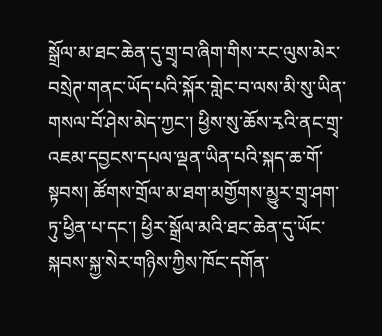སྒྲོལ་མ་ཐང་ཆེན་དུ་གྲྭ་བ་ཞིག་གིས་རང་ལུས་མེར་བསྲེཊ་གནང་ཡོད་པའི་སྐོར་གླེང་བ་ལས་མི་སུ་ཡིན་གསལ་བོ་ཤེས་མེད་ཀྱང་། ཕྱིས་སུ་ཆོས་རྭའི་ནང་གྲྭ་འཇམ་དབྱངས་དཔལ་ལྡན་ཡིན་པའི་སྐད་ཆ་གོ་སྟབས། ཚོགས་གྲོལ་མ་ཐག་མགྱོགས་མྱུར་གྲྭ་ཤག་ཏུ་ཕྱིན་པ་དང་། ཕྱིར་སྒྲོལ་མའི་ཐང་ཆེན་དུ་ཡོང་སྐབས་སྐྱ་སེར་གཉིས་ཀྱིས་ཁོང་དགོན་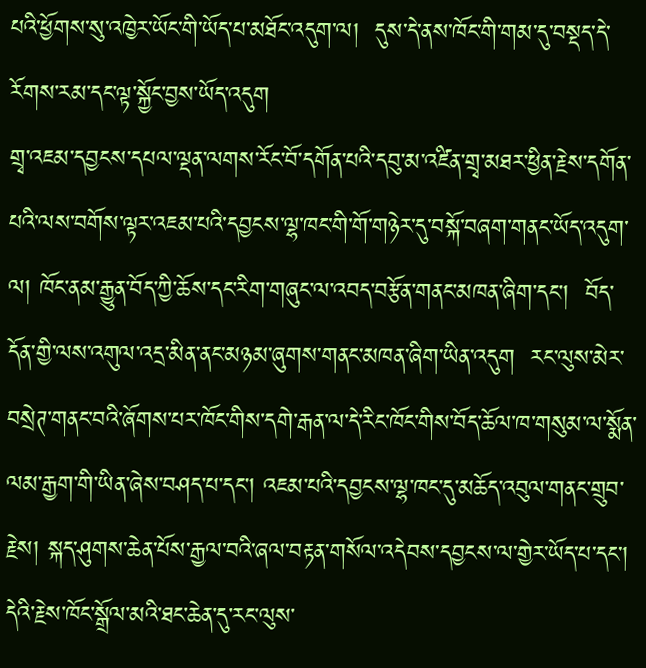པའི་ཕྱོགས་སུ་འཁྱེར་ཡོང་གི་ཡོད་པ་མཐོང་འདུག་ལ།  དུས་དེ་ནས་ཁོང་གི་གམ་དུ་བསྡད་དེ་རོགས་རམ་དང་ལྟ་སྐྱོང་བྱས་ཡོད་འདུག
གྲྭ་འཇམ་དབྱངས་དཔལ་ལྡན་ལགས་རོང་བོ་དགོན་པའི་དབུ་མ་འཛིན་གྲྭ་མཐར་ཕྱིན་རྗེས་དགོན་པའི་ལས་བགོས་ལྟར་འཇམ་པའི་དབྱངས་ལྷ་ཁང་གི་གོ་གཉེར་དུ་བསྐོ་བཞག་གནང་ཡོད་འདུག་ལ། ཁོང་ནམ་རྒྱུན་བོད་ཀྱི་ཆོས་དང་རིག་གཞུང་ལ་འབད་བརྩོན་གནང་མཁན་ཞིག་དང་།  བོད་དོན་གྱི་ལས་འགུལ་འདྲ་མིན་ནང་མཉམ་ཞུགས་གནང་མཁན་ཞིག་ཡིན་འདུག  རང་ལུས་མེར་བསྲེཊ་གནང་བའི་ཞོགས་པར་ཁོང་གིས་དགེ་རྒན་ལ་དེ་རིང་ཁོང་གིས་བོད་ཆོལ་ཁ་གསུམ་ལ་སྨོན་ལམ་རྒྱག་གི་ཡིན་ཞེས་བཤད་པ་དང་། འཇམ་པའི་དབྱངས་ལྷ་ཁང་དུ་མཆོད་འབུལ་གནང་གྲུབ་རྗེས། སྐད་ཤུགས་ཆེན་པོས་རྒྱལ་བའི་ཞལ་བརྟན་གསོལ་འདེབས་དབྱངས་ལ་གྱེར་ཡོད་པ་དང་།  དེའི་རྗེས་ཁོང་སྒྲོལ་མའི་ཐང་ཆེན་དུ་རང་ལུས་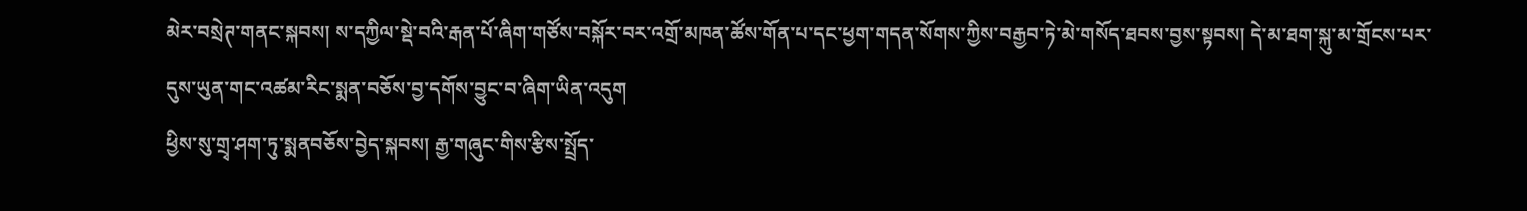མེར་བསྲེཊ་གནང་སྐབས། ས་དཀྱིལ་སྡེ་བའི་རྒན་པོ་ཞིག་གཙོས་བསྐོར་བར་འགྲོ་མཁན་ཚོས་གོན་པ་དང་ཕྱག་གདན་སོགས་ཀྱིས་བརྒྱབ་ཏེ་མེ་གསོད་ཐབས་བྱས་སྟབས། དེ་མ་ཐག་སྐུ་མ་གྲོངས་པར་དུས་ཡུན་གང་འཚམ་རིང་སྨན་བཅོས་བྱ་དགོས་བྱུང་བ་ཞིག་ཡིན་འདུག
ཕྱིས་སུ་གྲྭ་ཤག་ཏུ་སྨནབཅོས་བྱེད་སྐབས། རྒྱ་གཞུང་གིས་རྩིས་སྤྲོད་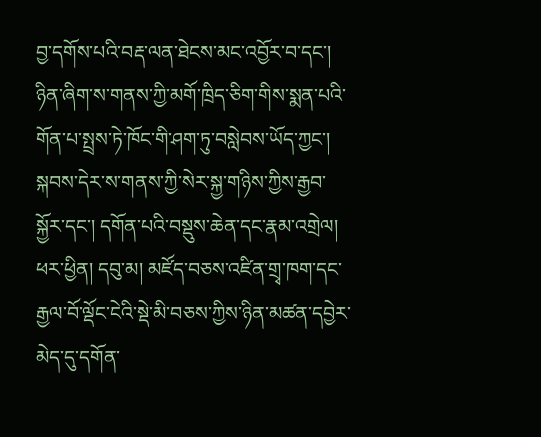བྱ་དགོས་པའི་བརྡ་ལན་ཐེངས་མང་འབྱོར་བ་དང་། ཉིན་ཞིག་ས་གནས་ཀྱི་མགོ་ཁྲིད་ཅིག་གིས་སྨན་པའི་གོན་པ་སྤྲས་ཏེ་ཁོང་གི་ཤག་ཏུ་བསླེབས་ཡོད་ཀྱང་། སྐབས་དེར་ས་གནས་ཀྱི་སེར་སྐྱ་གཉིས་ཀྱིས་རྒྱབ་སྐྱོར་དང་། དགོན་པའི་བསྡུས་ཆེན་དང་རྣམ་འགྲེལ། ཕར་ཕྱིན། དབུ་མ། མཛོད་བཅས་འཛིན་གྲྭ་ཁག་དང་རྒྱལ་བོ་ལྡོང་ངེའི་སྡེ་མི་བཅས་ཀྱིས་ཉིན་མཚན་དབྱེར་མེད་དུ་དགོན་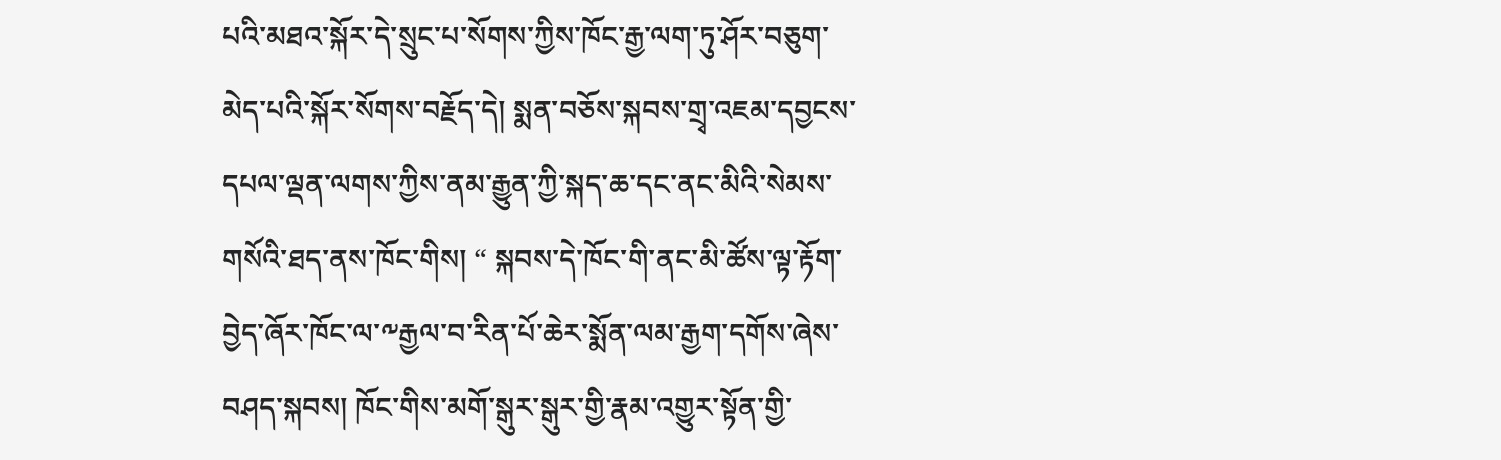པའི་མཐའ་སྐོར་དེ་སྲུང་པ་སོགས་ཀྱིས་ཁོང་རྒྱ་ལག་ཏུ་ཤོར་བཅུག་མེད་པའི་སྐོར་སོགས་བརྗོད་དེ། སྨན་བཅོས་སྐབས་གྲྭ་འཇམ་དབྱངས་དཔལ་ལྡན་ལགས་ཀྱིས་ནམ་རྒྱུན་ཀྱི་སྐད་ཆ་དང་ནང་མིའི་སེམས་གསོའི་ཐད་ནས་ཁོང་གིས། “ སྐབས་དེ་ཁོང་གི་ནང་མི་ཚོས་ལྟ་རྟོག་བྱེད་ཞོར་ཁོང་ལ་༸རྒྱལ་བ་རིན་པོ་ཆེར་སྨོན་ལམ་རྒྱག་དགོས་ཞེས་བཤད་སྐབས། ཁོང་གིས་མགོ་སྒུར་སྒུར་གྱི་རྣམ་འགྱུར་སྟོན་གྱི་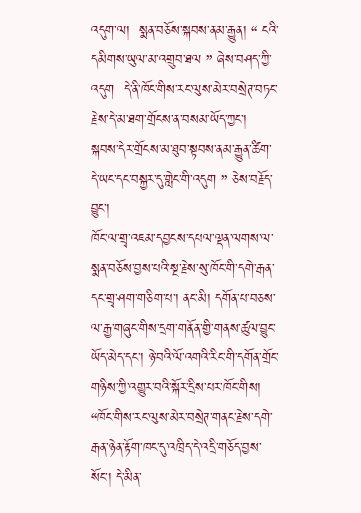འདུག་ལ།  སྨན་བཅོས་སྐབས་ནམ་རྒྱུན། “ ངའི་དམིགས་ཡུལ་མ་འགྲུབ་ཐལ ” ཞེས་བཤད་ཀྱི་འདུག  དེ་ནི་ཁོང་གིས་རང་ལུས་མེར་བསྲེཊ་བཏང་རྗེས་དེ་མ་ཐག་གྲོངས་ན་བསམ་ཡོད་ཀྱང་། སྐབས་དེར་གྲོངས་མ་ཐུབ་སྟབས་ནམ་རྒྱུན་ཚིག་དེ་ཡང་དང་བསྐྱར་དུ་གླེང་གི་འདུག ” ཅེས་བརྗོད་བྱུང་།
ཁོང་ལ་གྲྭ་འཇམ་དབྱངས་དཔལ་ལྡན་ལགས་ལ་སྨན་བཅོས་བྱས་པའི་སྔ་རྗེས་སུ་ཁོང་གི་དགེ་རྒན་དང་གྲྭ་ཤག་གཅིག་པ་། ནང་མི། དགོན་པ་བཅས་ལ་རྒྱ་གཞུང་གིས་དྲག་གནོན་གྱི་གནས་ཚུལ་བྱུང་ཡོད་མེད་དང་། ཉེ་བའི་ལོ་འགའི་རིང་གི་དགོན་གྲོང་གཉིས་ཀྱི་འགྱུར་བའི་སྐོར་དྲིས་པར་ཁོང་གིས། “ཁོང་གིས་རང་ལུས་མེར་བསྲེཊ་གནང་རྗེས་དགེ་རྒན་ཉེན་རྟོག་ཁང་དུ་འཁྲིད་དེ་འདྲི་གཅོད་བྱས་སོང་། དེ་མིན་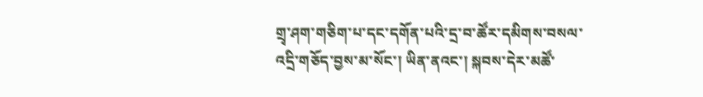གྲྭ་ཤག་གཅིག་པ་དང་དགོན་པའི་དྲ་བ་ཚོར་དམིགས་བསལ་འདྲི་གཅོད་བྱས་མ་སོང་། ཡིན་ནའང་། སྐབས་དེར་མཚོ་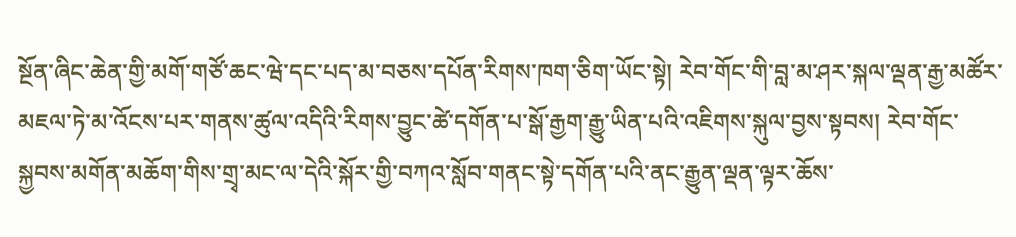སྔོན་ཞིང་ཆེན་གྱི་མགོ་གཙོ་ཆང་ཝེ་དང་པད་མ་བཅས་དཔོན་རིགས་ཁག་ཅིག་ཡོང་སྟེ། རེབ་གོང་གི་བླ་མ་ཤར་སྐལ་ལྡན་རྒྱ་མཚོར་མཇལ་ཏེ་མ་འོངས་པར་གནས་ཚུལ་འདིའི་རིགས་བྱུང་ཚེ་དགོན་པ་སྒོ་རྒྱག་རྒྱུ་ཡིན་པའི་འཇིགས་སྐུལ་བྱས་སྟབས། རེབ་གོང་སྐྱབས་མགོན་མཆོག་གིས་གྲྭ་མང་ལ་དེའི་སྐོར་གྱི་བཀའ་སློབ་གནང་སྟེ་དགོན་པའི་ནང་རྒྱུན་ལྡན་ལྟར་ཆོས་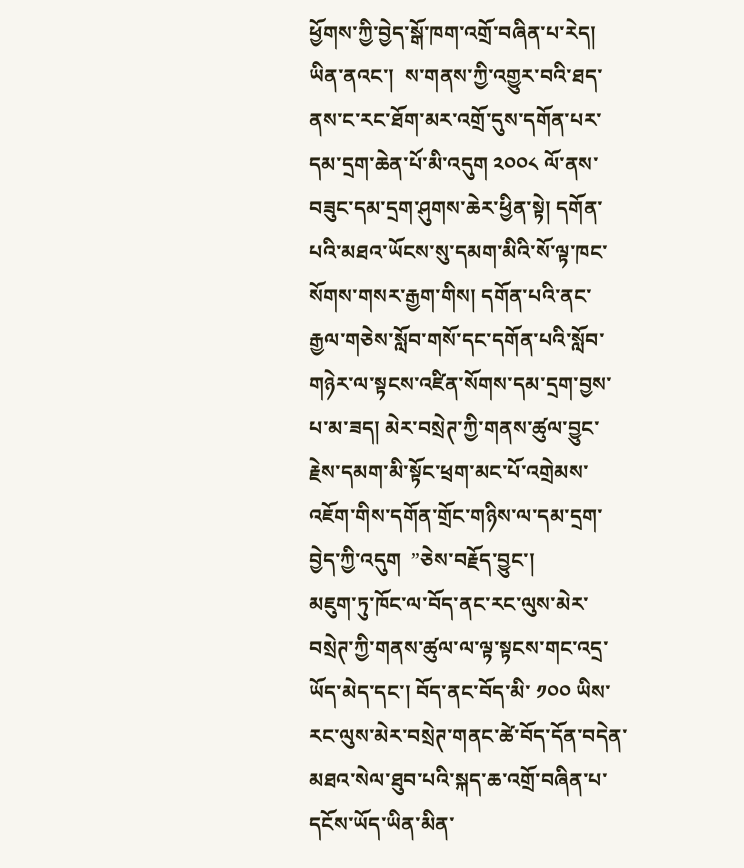ཕྱོགས་ཀྱི་བྱེད་སྒོ་ཁག་འགྲོ་བཞིན་པ་རེད། ཡིན་ནའང་།  ས་གནས་ཀྱི་འགྱུར་བའི་ཐད་ནས་ང་རང་ཐོག་མར་འགྲོ་དུས་དགོན་པར་དམ་དྲག་ཆེན་པོ་མི་འདུག ༢༠༠༨ ལོ་ནས་བཟུང་དམ་དྲག་ཤུགས་ཆེར་ཕྱིན་སྟེ། དགོན་པའི་མཐའ་ཡོངས་སུ་དམག་མིའི་སོ་ལྟ་ཁང་སོགས་གསར་རྒྱག་གིས། དགོན་པའི་ནང་རྒྱལ་གཅེས་སློབ་གསོ་དང་དགོན་པའི་སློབ་གཉེར་ལ་སྟངས་འཛིན་སོགས་དམ་དྲག་བྱས་པ་མ་ཟད། མེར་བསྲེཊ་ཀྱི་གནས་ཚུལ་བྱུང་རྗེས་དམག་མི་སྟོང་ཕྲག་མང་པོ་འགྲེམས་འཇོག་གིས་དགོན་གྲོང་གཉིས་ལ་དམ་དྲག་བྱེད་ཀྱི་འདུག  ”ཅེས་བརྗོད་བྱུང་།
མཇུག་ཏུ་ཁོང་ལ་བོད་ནང་རང་ལུས་མེར་བསྲེཊ་ཀྱི་གནས་ཚུལ་ལ་ལྟ་སྟངས་གང་འདྲ་ཡོད་མེད་དང་། བོད་ནང་བོད་མི་ ༡༠༠ ཡིས་རང་ལུས་མེར་བསྲེཊ་གནང་ཚེ་བོད་དོན་བདེན་མཐའ་སེལ་ཐུབ་པའི་སྐད་ཆ་འགྲོ་བཞིན་པ་དངོས་ཡོད་ཡིན་མིན་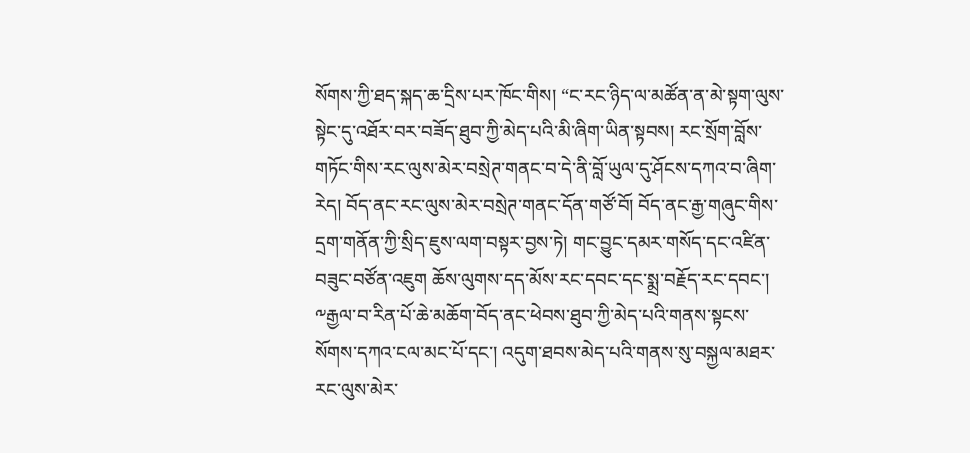སོགས་ཀྱི་ཐད་སྐད་ཆ་དྲིས་པར་ཁོང་གིས། “ང་རང་ཉིད་ལ་མཚོན་ན་མེ་སྟག་ལུས་སྟེང་དུ་འཐོར་བར་བཟོད་ཐུབ་ཀྱི་མེད་པའི་མི་ཞིག་ཡིན་སྟབས། རང་སྲོག་བློས་གཏོང་གིས་རང་ལུས་མེར་བསྲེཊ་གནང་བ་དེ་ནི་བློ་ཡུལ་དུ་ཤོངས་དཀའ་བ་ཞིག་རེད། བོད་ནང་རང་ལུས་མེར་བསྲེཊ་གནང་དོན་གཙོ་བོ། བོད་ནང་རྒྱ་གཞུང་གིས་དྲག་གནོན་ཀྱི་སྲིད་ཇུས་ལག་བསྟར་བྱས་ཏེ། གང་བྱུང་དམར་གསོད་དང་འཛིན་བཟུང་བཙོན་འཇུག ཆོས་ལུགས་དད་མོས་རང་དབང་དང་སྨྲ་བརྗོད་རང་དབང་། ༸རྒྱལ་བ་རིན་པོ་ཆེ་མཆོག་བོད་ནང་ཕེབས་ཐུབ་ཀྱི་མེད་པའི་གནས་སྟངས་སོགས་དཀའ་ངལ་མང་པོ་དང་། འདུག་ཐབས་མེད་པའི་གནས་སུ་བསྐྱལ་མཐར་རང་ལུས་མེར་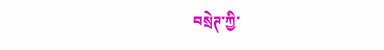བསྲེཊ་ཀྱི་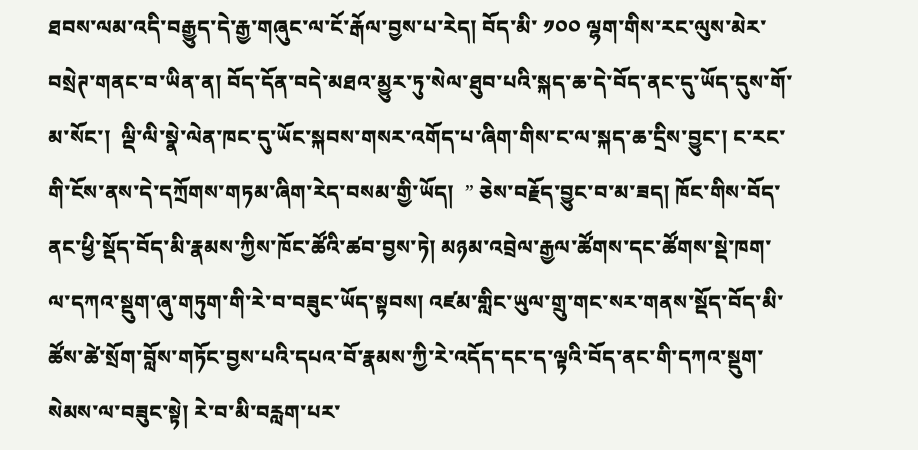ཐབས་ལམ་འདི་བརྒྱུད་དེ་རྒྱ་གཞུང་ལ་ངོ་རྒོལ་བྱས་པ་རེད། བོད་མི་ ༡༠༠ ལྷག་གིས་རང་ལུས་མེར་བསྲེཊ་གནང་བ་ཡིན་ན། བོད་དོན་བདེ་མཐའ་མྱུར་ཏུ་སེལ་ཐུབ་པའི་སྐད་ཆ་དེ་བོད་ནང་དུ་ཡོད་དུས་གོ་མ་སོང་།  ལྡི་ལི་སྣེ་ལེན་ཁང་དུ་ཡོང་སྐབས་གསར་འགོད་པ་ཞིག་གིས་ང་ལ་སྐད་ཆ་དྲིས་བྱུང་། ང་རང་གི་ངོས་ནས་དེ་དཀྲོགས་གཏམ་ཞིག་རེད་བསམ་གྱི་ཡོད།  ” ཅེས་བརྗོད་བྱུང་བ་མ་ཟད། ཁོང་གིས་བོད་ནང་ཕྱི་སྡོད་བོད་མི་རྣམས་ཀྱིས་ཁོང་ཚོའི་ཚབ་བྱས་ཏེ། མཉམ་འབྲེལ་རྒྱལ་ཚོགས་དང་ཚོགས་སྡེ་ཁག་ལ་དཀའ་སྡུག་ཞུ་གཏུག་གི་རེ་བ་བཟུང་ཡོད་སྟབས། འཛམ་གླིང་ཡུལ་གྲུ་གང་སར་གནས་སྡོད་བོད་མི་ཚོས་ཚེ་སྲོག་བློས་གཏོང་བྱས་པའི་དཔའ་བོ་རྣམས་ཀྱི་རེ་འདོད་དང་ད་ལྟའི་བོད་ནང་གི་དཀའ་སྡུག་སེམས་ལ་བཟུང་སྟེ། རེ་བ་མི་བརླག་པར་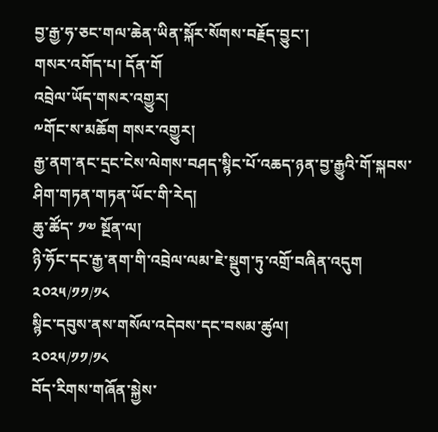བྱ་རྒྱ་ཧ་ཅང་གལ་ཆེན་ཡིན་སྐོར་སོགས་བརྗོད་བྱུང་།
གསར་འགོད་པ། དོན་གོ
འབྲེལ་ཡོད་གསར་འགྱུར།
༸གོང་ས་མཆོག གསར་འགྱུར།
རྒྱ་ནག་ནང་དྲང་ངེས་ལེགས་བཤད་སྙིང་པོ་འཆད་ཉན་བྱ་རྒྱུའི་གོ་སྐབས་ཤིག་གཏན་གཏན་ཡོང་གི་རེད།
ཆུ་ཚོད་ ༡༧ སྔོན་ལ།
ཉི་ཧོང་དང་རྒྱ་ནག་གི་འབྲེལ་ལམ་ཇེ་སྡུག་ཏུ་འགྲོ་བཞིན་འདུག
༢༠༢༥/༡༡/༡༨
སྙིང་དབུས་ནས་གསོལ་འདེབས་དང་བསམ་ཚུལ།
༢༠༢༥/༡༡/༡༨
བོད་རིགས་གཞོན་སྐྱེས་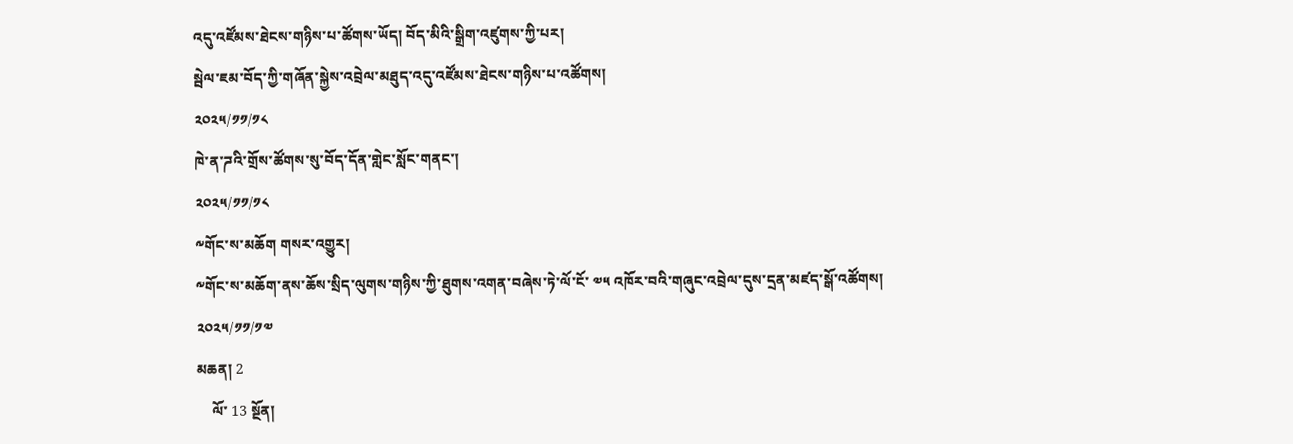འདུ་འཛོམས་ཐེངས་གཉིས་པ་ཚོགས་ཡོད། བོད་མིའི་སྒྲིག་འཛུགས་ཀྱི་པར།
སྦེལ་ཇམ་བོད་ཀྱི་གཞོན་སྐྱེས་འབྲེལ་མཐུད་འདུ་འཛོམས་ཐེངས་གཉིས་པ་འཚོགས།
༢༠༢༥/༡༡/༡༨
ཁེ་ན་ཌའི་གྲོས་ཚོགས་སུ་བོད་དོན་གླེང་སློང་གནང་།
༢༠༢༥/༡༡/༡༨
༸གོང་ས་མཆོག གསར་འགྱུར།
༸གོང་ས་མཆོག་ནས་ཆོས་སྲིད་ལུགས་གཉིས་ཀྱི་ཐུགས་འགན་བཞེས་ཏེ་ལོ་ངོ་ ༧༥ འཁོར་བའི་གཞུང་འབྲེལ་དུས་དྲན་མཛད་སྒོ་འཚོགས།
༢༠༢༥/༡༡/༡༧
མཆན། 2
    ལོ་ 13 སྔོན།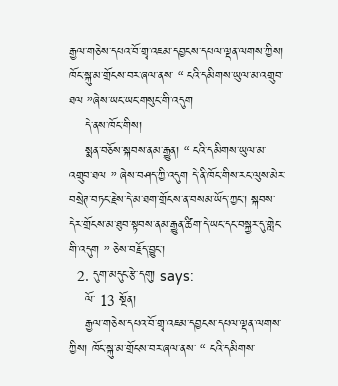རྒྱལ་གཅེས་དཔའ་བོ་གྲྭ་འཇམ་དབྱངས་དཔལ་ལྡན་ལགས་ཀྱིས། ཁོང་སྐུ་མ་གྲོངས་བར་ཞལ་ནས་ “ ངའི་དམིགས་ཡུལ་མ་འགྲུབ་ཐལ ”ཞེས་ཡང་ཡང་གསུང་གི་འདུག
    དེ་ནས་ཁོང་གིས།
    སྨན་བཅོས་སྐབས་ནམ་རྒྱུན། “ ངའི་དམིགས་ཡུལ་མ་འགྲུབ་ཐལ ” ཞེས་བཤད་ཀྱི་འདུག དེ་ནི་ཁོང་གིས་རང་ལུས་མེར་བསྲེཊ་བཏང་རྗེས་དེ་མ་ཐག་གྲོངས་ན་བསམ་ཡོད་ཀྱང་། སྐབས་དེར་གྲོངས་མ་ཐུབ་སྟབས་ནམ་རྒྱུན་ཚིག་དེ་ཡང་དང་བསྐྱར་དུ་གླེང་གི་འདུག ” ཅེས་བརྗོད་བྱུང་།
  2. དུག་མདུང་རྩེ་དགུ། says:
    ལོ་ 13 སྔོན།
    རྒྱལ་གཅེས་དཔའ་བོ་གྲྭ་འཇམ་དབྱངས་དཔལ་ལྡན་ལགས་ཀྱིས། ཁོང་སྐུ་མ་གྲོངས་བར་ཞལ་ནས་ “ ངའི་དམིགས་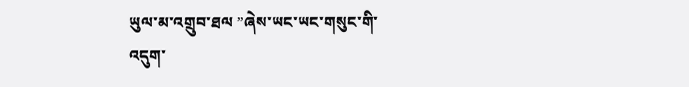ཡུལ་མ་འགྲུབ་ཐལ ”ཞེས་ཡང་ཡང་གསུང་གི་འདུག་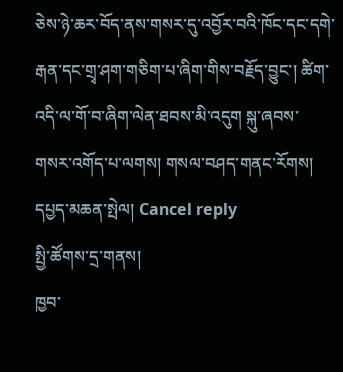ཅེས་ཉེ་ཆར་བོད་ནས་གསར་དུ་འབྱོར་བའི་ཁོང་དང་དགེ་རྒན་དང་གྲྭ་ཤག་གཅིག་པ་ཞིག་གིས་བརྗོད་བྱུང་། ཚིག་འདི་ལ་གོ་བ་ཞིག་ལེན་ཐབས་མི་འདུག སྐུ་ཞབས་གསར་འགོད་པ་ལགས། གསལ་བཤད་གནང་རོགས།
དཔྱད་མཆན་སྤེལ། Cancel reply
སྤྱི་ཚོགས་དྲ་གནས།
ཁྱབ་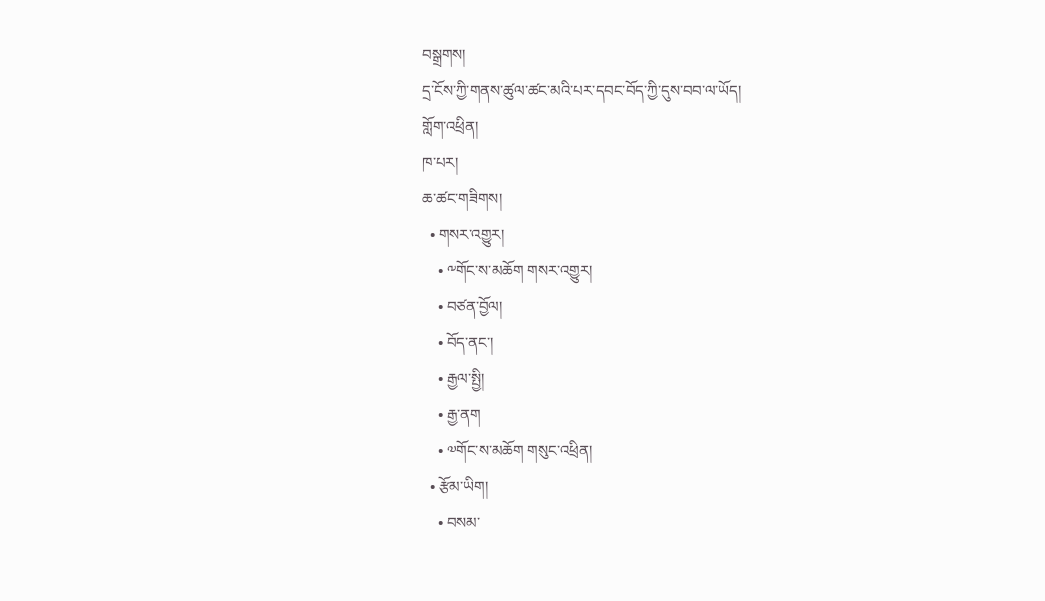བསྒྲགས།
དྲ་ངོས་ཀྱི་གནས་ཚུལ་ཚང་མའི་པར་དབང་བོད་ཀྱི་དུས་བབ་ལ་ཡོད།
གློག་འཕྲིན།
ཁ་པར།
ཆ་ཚང་གཟིགས།
  • གསར་འགྱུར།
    • ༸གོང་ས་མཆོག གསར་འགྱུར།
    • བཙན་བྱོལ།
    • བོད་ནང་།
    • རྒྱལ་སྤྱི།
    • རྒྱ་ནག
    • ༧གོང་ས་མཆོག གསུང་འཕྲིན།
  • རྩོམ་ཡིག།
    • བསམ་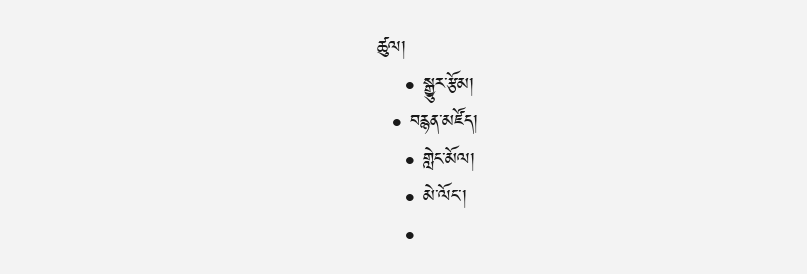ཚུལ།
    • སྒྱུར་རྩོམ།
  • བརྙན་མཛོད།
    • གླེང་མོལ།
    • མེ་ལོང་།
    •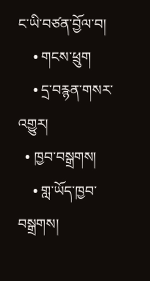ང་ཡི་བཙན་བྱོལ་བ།
    • གངས་ཕྲུག
    • དྲ་བརྙན་གསར་འགྱུར།
  • ཁྱབ་བསྒྲགས།
    • གླ་ཡོད་ཁྱབ་བསྒྲགས།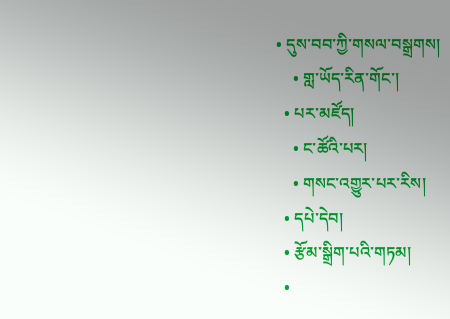• དུས་བབ་ཀྱི་གསལ་བསྒྲགས།
    • གླ་ཡོད་རིན་གོང་།
  • པར་མཛོད།
    • ང་ཚོའི་པར།
    • གསང་འགྱུར་པར་རིས།
  • དཔེ་དེབ།
  • རྩོམ་སྒྲིག་པའི་གཏམ།
  •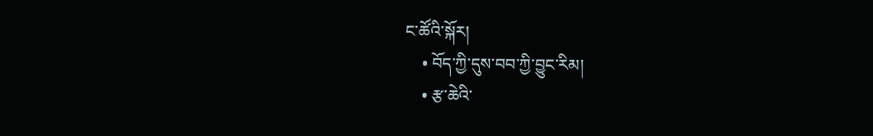ང་ཚོའི་སྐོར།
    • བོད་ཀྱི་དུས་བབ་ཀྱི་བྱུང་རིམ།
    • རྩ་ཆེའི་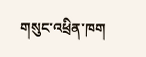གསུང་འཕྲིན་ཁག